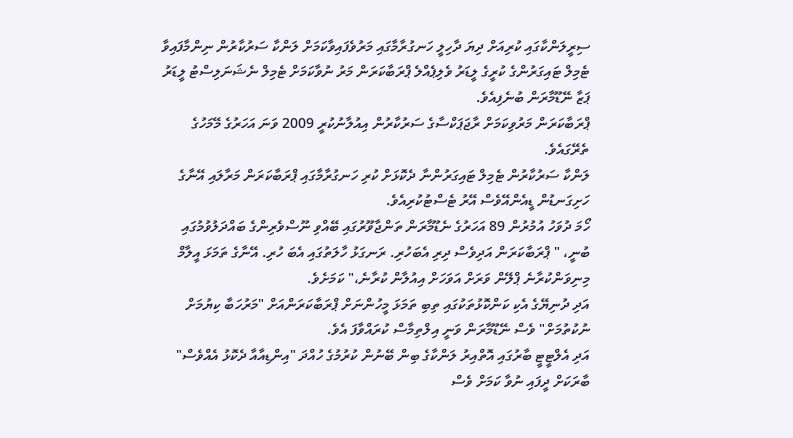ސިރީލަންކާގައި ކުރިއަށް ދިޔަ ދާހިލީ ހަނގުރާމާގައި މަރުވެފައިވާކަމަށް ލަންކާ ސަރުކާރުން ނިންމާފައިވާ ޓެމިލް ޓައިގަރުންގެ ކުރީގެ ލީޑަރު ވެލިޕެއްލެ ޕްރަބާކަރަން މަރު ނުވާކަމަށް ޓެމިލް ނެޝަނަލިސްޓު ލީޑަރު ޕަޒާ ނޭޑޫމާރަން ބުނެފިއެވެ.
ޕްރަބާކަރަން މަރުވިކަމަށް ރާޖަޕަކްސާގެ ސަރުކާރުން އިއުލާނުކުރީ 2009 ވަނަ އަހަރުގެ މޭމަހުގެ ތެރޭގައެވެ.
ލަންކާ ސަރުކާރުން ޓެމިލް ޓައިގަރުންނާ ދެކޮޅަށް ކުރި ހަނގުރާމާގައި ޕްރަބާކަރަން މަރާލައި އޭނާގެ ހަށިގަނޑުން ޑީއެންއޭވެސް އޭރު ޓެސްޓުކުރިއެވެ.
ހޯމަ ދުވަހު އުމުރުން 89 އަހަރުގެ ނެޑޫމާރަން ތަންޖާވޫރުގައި ބޭއްވި ނޫސްވެރިންގެ ބައްދަލުވުމުގައި ބުނީ، " ޕްރަބާކަރަން އަދިވެސް ދިރި އެބަހުރި. ރަނގަޅު ހާލަތުގައި އެބަ ހުރި. އޭނާގެ ތަމަޅަ އީލާމް މިނިވަންކުރާނެ ޕްލޭން ވަރަށް އަވަހަށް އިއުލާން ކުރާނެ،" ކަމަށެވެ.
އަދި ދުނިޔޭގެ އެކި ކަންކޮޅުތަކުގައި ތިބި ތަމަޅަ މީހުންނަށް ޕްރަބާކަރަންއަށް "މަރުހަބާ ކިޔުމަށް ނުކުތުމަށް" ވެސް ނޭޑޫމާރަން ވަނީ އިލްތިމާސް ކުރައްވާފަ އެވެ.
އަދި އެލްޓީޓީ ބާރުގައި އޮތްއިރު ލަންކާގެ ބިން ބޭނުން ކުރުމުގެ ހުއްދަ "އިންޑިއާއާ ދެކޮޅު އެއްވެސް" ބާރަކަށް ދީފައި ނުވާ ކަމަށް ވެސް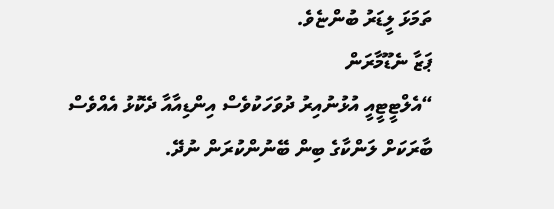ތަމަޅަ ލީޑަރު ބުންޏެވެ.
ޕަޒާ ނެޑޫމާރަން
“އެލްޓީޓީއީ އުޅުނުއިރު ދުވަހަކުވެސް އިންޑިއާއާ ދެކޮޅު އެއްވެސް ބާރަކަށް ލަންކާގެ ބިން ބޭނުންކުރަން ނުދޭ.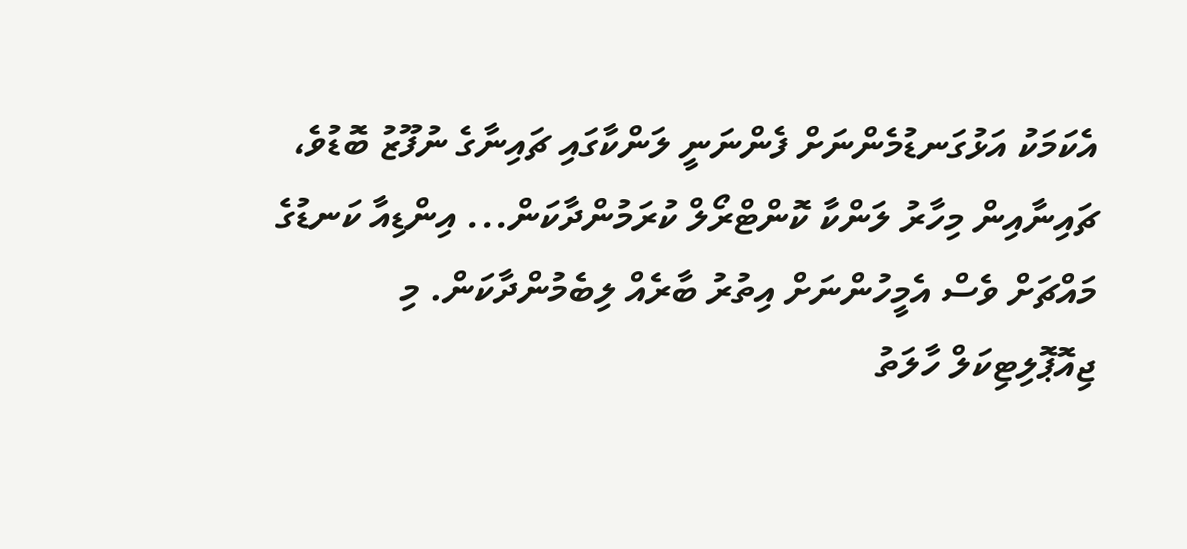އެކަމަކު އަޅުގަނޑުމެންނަށް ފެންނަނީ ލަންކާގައި ޗައިނާގެ ނުފޫޒު ބޮޑުވެ، ޗައިނާއިން މިހާރު ލަންކާ ކޮންޓްރޯލް ކުރަމުންދާކަން... އިންޑިއާ ކަނޑުގެ މައްޗަށް ވެސް އެމީހުންނަށް އިތުރު ބާރެއް ލިބެމުންދާކަން. މި ޖިއޮޕޮލިޓިކަލް ހާލަތު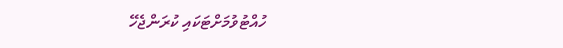ހުއްޓުވުމަށްޓަކައި ކުރަންޖެހޭ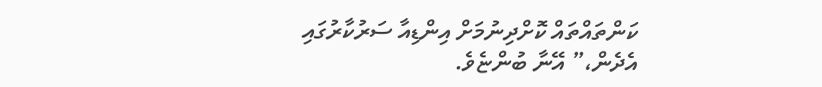ކަންތައްތައް ކޮށްދިނުމަށް އިންޑިއާ ސަރުކާރުގައި އެދެން،” އޭނާ ބުންޏެވެ.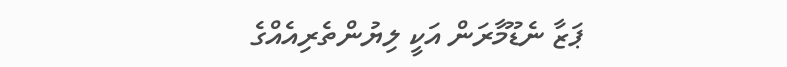ޕަޒާ ނެޑޫމާރަން އަކީ ލިޔުންތެރިއެއްގެ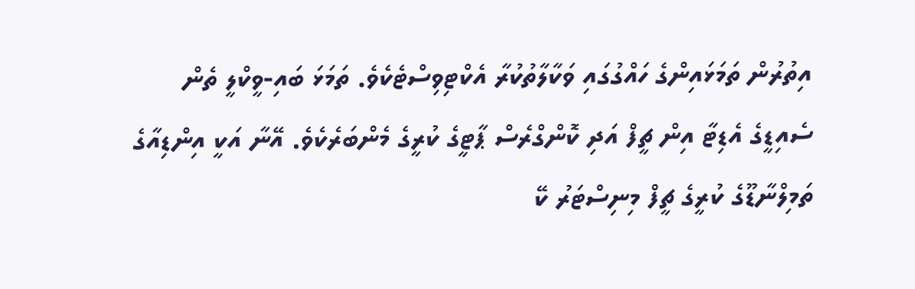އިތުރުން ތަމަޅައިންގެ ހައްގުގައި ވަކާލާތުކުރާ އެކްޓިވިސްޓެކެވެ. ތަމަޅަ ބައި-ވީކްލީ ތެން ސެއިޑީގެ އެޑިޓާ އިން ޗީފް އަދި ކޮންގްރެސް ޕާޓީގެ ކުރީގެ މެންބަރެކެވެ. އޭނާ އަކީ އިންޑިއާގެ ތަމިލްނާޑޫގެ ކުރީގެ ޗީފް މިނިސްޓަރު ކޭ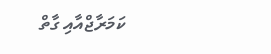ކަމަރާޖްއާއި ގާތް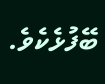ބޭފުޅެކެވެ.